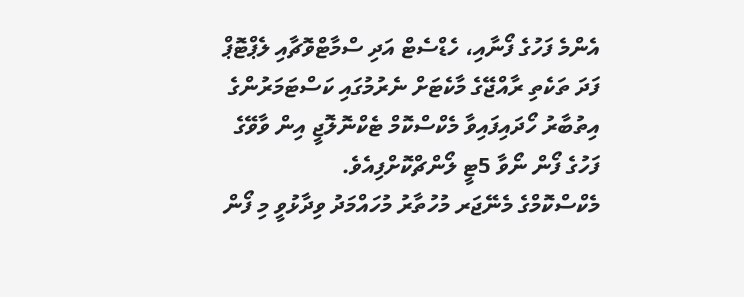އެންމެ ފަހުގެ ފޯނާއި، ހެޑްސެޓް އަދި ސްމާޓްވޮޗާއި ލެޕްޓޮޕް ފަދަ ތަކެތި ރާއްޖޭގެ މާކެޓަށް ނެރުމުގައި ކަސްޓަމަރުންގެ އިތުބާރު ހޯދައިފައިވާ މެކްސްކޮމް ޓެކްނޮލޮޖީ އިން ވާވޭގެ ފަހުގެ ފޯން ނޯވާ 5ޓީ ލޯންޗްކޮށްފިއެވެ.
މެކްސްކޮމްގެ މެނޭޖަރ މުހުތާރު މުހައްމަދު ވިދާޅުވީ މި ފޯން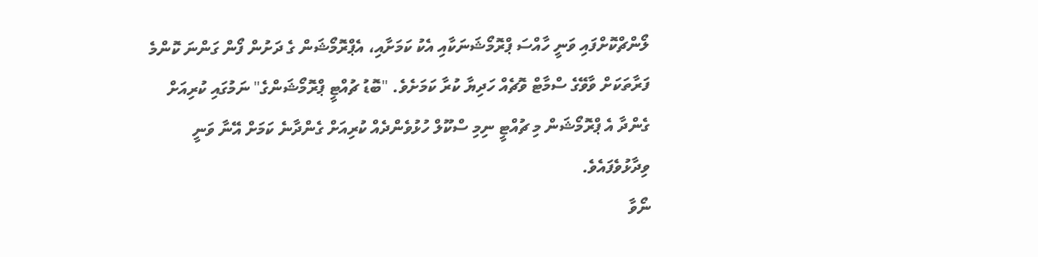ލޯންޗްކޮށްފައި ވަނީ ހާއްސަ ޕްރޮމޯޝަނަކާއި އެކު ކަމަށާއި، އެޕްރޮމޯޝަން ގެ ދަށުން ފޯން ގަންނަ ކޮންމެ ފަރާތަކަށް ވާވޭގެ ސްމާޓް ވޮޗެއް ހަދިޔާ ކުރާ ކަމަށެވެ. "ބޮޑު ޗުއްޓީ ޕްރޮމޯޝަންގެ" ނަމުގައި ކުރިއަށް ގެންދާ އެ ޕްރޮމޯޝަން މި ޗުއްޓީ ނިމި ސްކޫލް ހުޅުވެންދެއް ކުރިއަށް ގެންދާނެ ކަމަށް އޭނާ ވަނީ ވިދާޅުވެފައެވެ.
ނޯވާ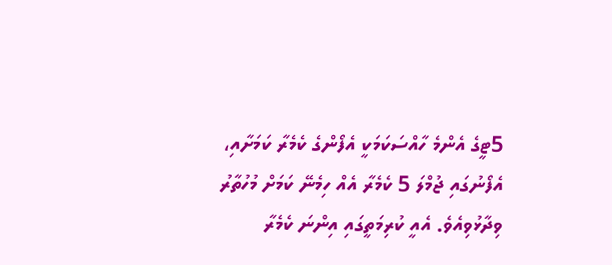5ޓީގެ އެންމެ ހާއްސަކަމަކީ އެފޯންގެ ކެމެރާ ކަމަށާއި، އެފޯނުގައި ޖުމްލަ 5 ކެމެރާ އެއް ހިމެނޭ ކަމަށް މުހުތާރު ވިދާޅުވިއެވެ. އެއީ ކުރިމަތީގައި އިންނަ ކެމެރާ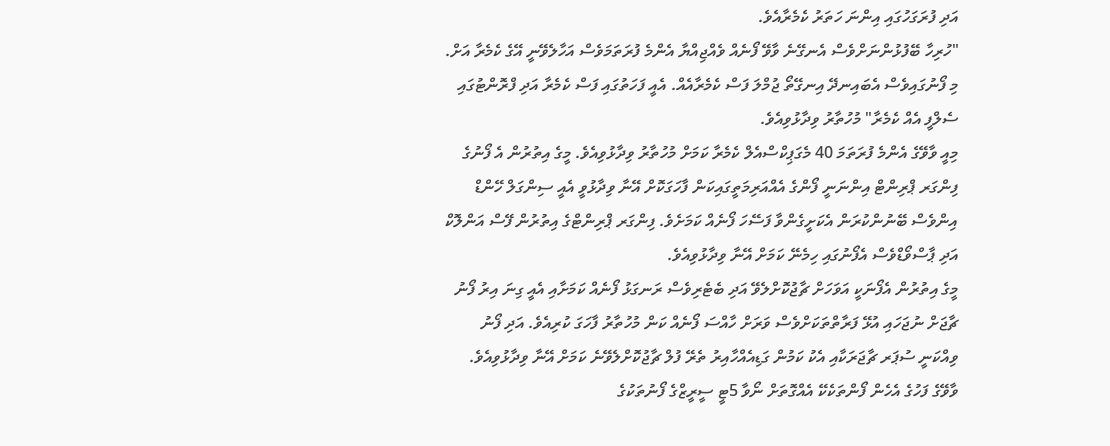އަދި ފުރަގަހުގައި އިންނަ ހަތަރު ކެމެރާއެވެ.
"ހުރިހާ ބޭފުޅުންނަށްވެސް އެނގޭނެ ވާވޭ ފޯނެއް ވެއްޖިއްޔާ އެންމެ ފުރަތަމަވެސް އަހާލެވޭނީ އޭގެ ކެމެރާ އަށް. މި ފޯނުގައިވެސް އެބައިނދޭ އިނގޭތޯ ޖުމްލަ ފަސް ކެމެރާއެއް. އެއީ ފަހަތުގައި ފަސް ކެމެރާ އަދި ފްރޮންޓުގައި ސެލްފީ އެއް ކެމެރާ" މުހުތާރު ވިދާޅުވިއެވެ.
މިއީ ވާވޭގެ އެންމެ ފުރަތަމަ 40 މެގަޕިކްސްއެލް ކެމެރާ ކަމަށް މުހުތާރު ވިދާޅުވިއެވެ. މީގެ އިތުރުން އެ ފޯނުގެ ފިންގަރ ޕްރިންޓް އިންނަނީ ފޯންގެ އެއްއަރިމަތީގައިކަން ފާހަގަކޮށް އޭނާ ވިދާޅުވީ އެއީ ސިންގަލް ހޭންޑް އިންވެސް ބޭނުންކުރަން އެކަށީގެންވާ ފަސޭހަ ފޯނެއް ކަމަށެވެ. ފިންގަރ ޕްރިންޓްގެ އިތުރުން ފޭސް އަންލޮކް އަދި ޕާސްވޯޑްވެސް އެފޯނުގައި ހިމެނޭ ކަމަށް އޭނާ ވިދާޅުވިއެވެ.
މީގެ އިތުރުން އެފޯނަކީ އަވަހަށް ޗާޖުކޮށްލެވޭ އަދި ބެޓެރިވެސް ރަނގަޅު ފޯނެއް ކަމަށާއި އެއީ ގިނަ އިރު ފޯނު ޗާޖަށް ނުޖަހައި އުޅޭ ފަރާތްތަކަށްވެސް ވަރަށް ހާއްސަ ފޯނެއް ކަން މުހުތާރު ފާހަގަ ކުރިއެވެ. އަދި ފޯނު ވިއްކަނީ ސުޕަރ ޗާޖަރަކާއި އެކު ކަމުން ގަޑިއެއްހާއިރު ތެރޭ ފުލް ޗާޖުކޮށްލެވޭނެ ކަމަށް އޭނާ ވިދާޅުވިއެވެ.
ވާވޭގެ ފަހުގެ އެހެން ފޯންތަކެކޭ އެއްގޮތަށް ނޯވާ 5ޓީ ސީރީޒްގެ ފޯނުތަކުގެ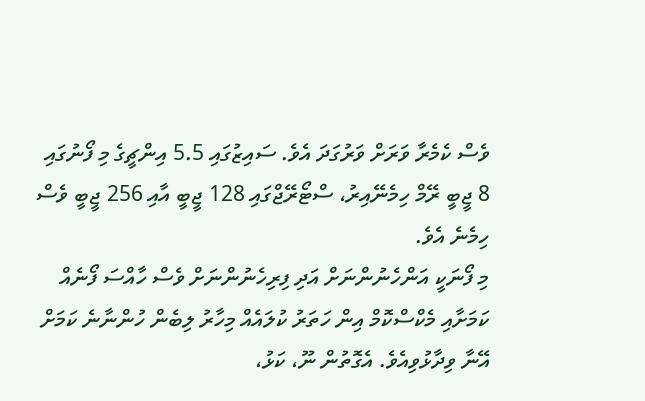ވެސް ކެމެރާ ވަރަށް ވަރުގަދަ އެވެ. ސައިޒުގައި 5.5 އިންޗީގެ މި ފޯނުގައި 8 ޖީބީ ރޭމް ހިމެނޭއިރު، ސްޓޯރޭޖްގައި 128 ޖީބީ އާއި 256 ޖީބީ ވެސް ހިމެނެ އެވެ.
މި ފޯނަކީ އަންހެނުންނަށް އަދި ފިރިހެނުންނަށް ވެސް ހާއްސަ ފޯނެއް ކަމަށާއި މެކްސްކޮމް އިން ހަތަރު ކުލައެއް މިހާރު ލިބެން ހުންނާނެ ކަމަށް އޭނާ ވިދާޅުވިއެވެ. އެގޮތުން ނޫ، ކަޅު،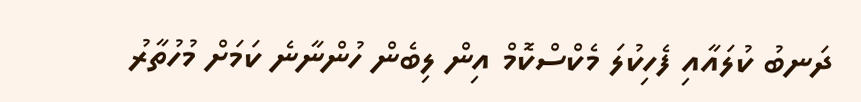ދަނބު ކުލައާއި ފެހިކުލަ މެކްސްކޮމް އިން ލިބެން ހުންނާނެ ކަމަށް މުހުތާރު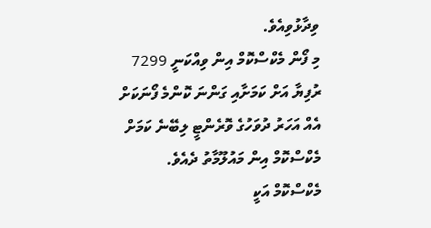ވިދާޅުވިއެވެ.
މި ފޯން މެކްސްކޮމް އިން ވިއްކަނީ 7299 ރުފިޔާ އަށް ކަމަށާއި ގަންނަ ކޮންމެ ފޯނަކަށް އެއް އަހަރު ދުވަހުގެ ވޮރެންޓީ ލިބޭނެ ކަމަށް މެކްސްކޮމް އިން މައުލޫމާތު ދެއެވެ.
މެކްސްކޮމް އަކީ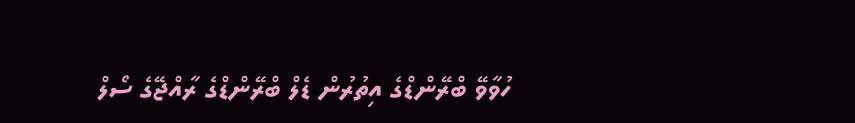ހުވާވޭ ބްރޭންޑްގެ އިތުރުން ޑެލް ބްރޭންޑްގެ ރާއްޖޭގެ ސޯލް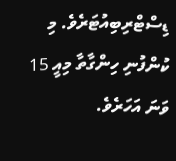ޑިސްޓްރިބިއުޓަރެވެ. މި ކުންފުނި ހިންގާތާ މިއީ 15 ވަނަ އަހަރެވެ.